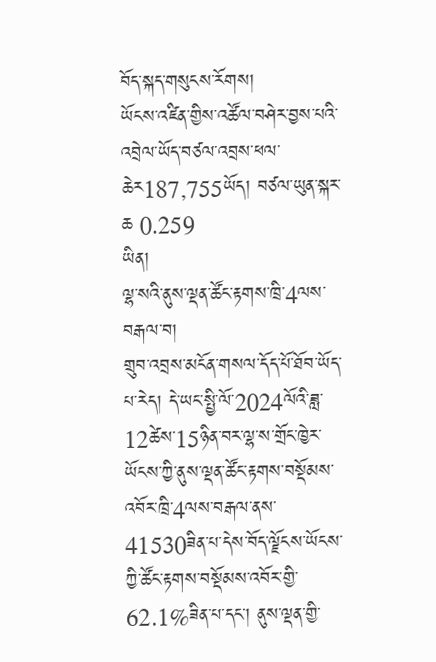བོད་སྐད་གསུངས་རོགས།
ཡོངས་འཛིན་གྱིས་འཚོལ་བཤེར་བྱས་པའི་འབྲེལ་ཡོད་བཙལ་འབྲས་ཕལ་ཆེར187,755ཡོད། བཙལ་ཡུན་སྐར་ཆ 0.259
ཡིན།
ལྷ་སའི་ནུས་ལྡན་ཚོང་རྟགས་ཁྲི་4ལས་བརྒལ་བ།
གྲུབ་འབྲས་མངོན་གསལ་དོད་པོ་ཐོབ་ཡོད་པ་རེད། དེ་ཡང་སྤྱི་ལོ་2024ལོའི་ཟླ་12ཚེས་15ཉིན་བར་ལྷ་ས་གྲོང་ཁྱེར་ཡོངས་ཀྱི་ནུས་ལྡན་ཚོང་རྟགས་བསྡོམས་འབོར་ཁྲི་4ལས་བརྒལ་ནས་41530ཟིན་པ་དེས་བོད་ལྗོངས་ཡོངས་ཀྱི་ཚོང་རྟགས་བསྡོམས་འབོར་གྱི་62.1%ཟིན་པ་དང་། ནུས་ལྡན་གྱི་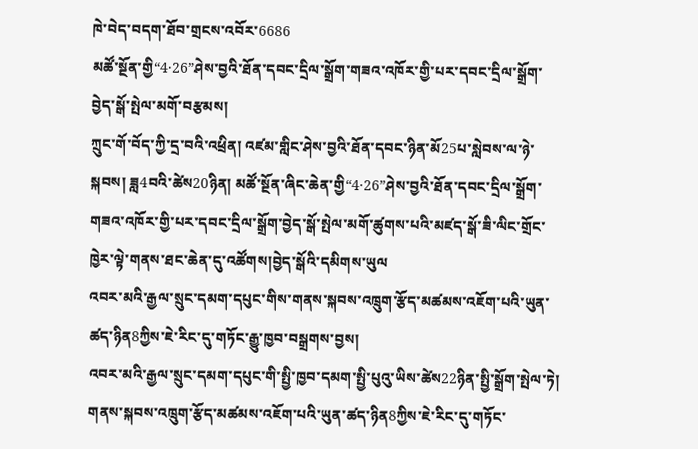ཁེ་བེད་བདག་ཐོབ་གྲངས་འབོར་6686
མཚོ་སྔོན་གྱི“4·26”ཤེས་བྱའི་ཐོན་དབང་དྲིལ་སྒྲོག་གཟའ་འཁོར་གྱི་པར་དབང་དྲིལ་སྒྲོག་བྱེད་སྒོ་སྤེལ་མགོ་བརྩམས།
ཀྲུང་གོ་བོད་ཀྱི་དྲ་བའི་འཕྲིན། འཛམ་གླིང་ཤེས་བྱའི་ཐོན་དབང་ཉིན་མོ25པ་སླེབས་ལ་ཉེ་སྐབས། ཟླ4བའི་ཚེས20ཉིན། མཚོ་སྔོན་ཞིང་ཆེན་གྱི“4·26”ཤེས་བྱའི་ཐོན་དབང་དྲིལ་སྒྲོག་གཟའ་འཁོར་གྱི་པར་དབང་དྲིལ་སྒྲོག་བྱེད་སྒོ་སྤེལ་མགོ་ཚུགས་པའི་མཛད་སྒོ་ཟི་ལིང་གྲོང་ཁྱེར་ལྟེ་གནས་ཐང་ཆེན་དུ་འཚོགས།བྱེད་སྒོའི་དམིགས་ཡུལ
འབར་མའི་རྒྱལ་སྲུང་དམག་དཔུང་གིས་གནས་སྐབས་འཁྲུག་རྩོད་མཚམས་འཇོག་པའི་ཡུན་ཚད་ཉིན8ཀྱིས་ཇེ་རིང་དུ་གཏོང་རྒྱུ་ཁྱབ་བསྒྲགས་བྱས།
འབར་མའི་རྒྱལ་སྲུང་དམག་དཔུང་གི་སྤྱི་ཁྱབ་དམག་སྤྱི་པུའུ་ཡིས་ཚེས22ཉིན་སྤྱི་སྒྲོག་སྤེལ་ཏེ། གནས་སྐབས་འཁྲུག་རྩོད་མཚམས་འཇོག་པའི་ཡུན་ཚད་ཉིན8ཀྱིས་ཇེ་རིང་དུ་གཏོང་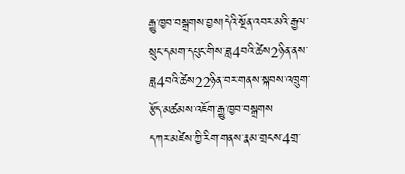རྒྱུ་ཁྱབ་བསྒྲགས་བྱས།དེའི་སྔོན་འབར་མའི་རྒྱལ་སྲུང་དམག་དཔུང་གིས་ཟླ4བའི་ཚེས2ཉིན་ནས་ཟླ4བའི་ཚེས22ཉིན་བར་གནས་སྐབས་འཁྲུག་རྩོད་མཚམས་འཇོག་རྒྱུ་ཁྱབ་བསྒྲགས
དཀར་མཛེས་ཀྱི་རིག་གནས་རྣམ་གྲངས་4གྲ་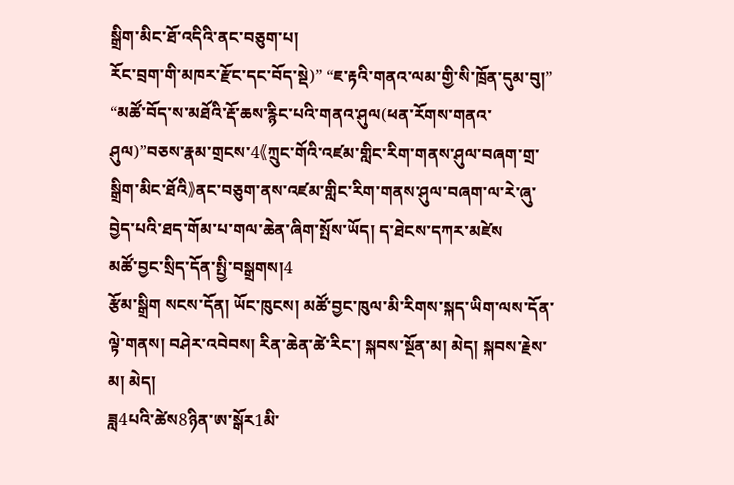སྒྲིག་མིང་ཐོ་འདིའི་ནང་བཅུག་པ།
རོང་བྲག་གི་མཁར་རྫོང་དང་བོད་སྡེ)” “ཇ་རྟའི་གནའ་ལམ་གྱི་སི་ཁྲོན་དུམ་བུ།” “མཚོ་བོད་ས་མཐོའི་རྡོ་ཆས་རྙིང་པའི་གནའ་ཤུལ(ཕན་རོགས་གནའ་ཤུལ)”བཅས་རྣམ་གྲངས་4《ཀྲུང་གོའི་འཛམ་གླིང་རིག་གནས་ཤུལ་བཞག་གྲ་སྒྲིག་མིང་ཐོའི》ནང་བཅུག་ནས་འཛམ་གླིང་རིག་གནས་ཤུལ་བཞག་ལ་རེ་ཞུ་བྱེད་པའི་ཐད་གོམ་པ་གལ་ཆེན་ཞིག་སྤོས་ཡོད། ད་ཐེངས་དཀར་མཛེས
མཚོ་བྱང་སྲིད་དོན་སྤྱི་བསྒྲགས།4
རྩོམ་སྒྲིག སངས་དོན། ཡོང་ཁུངས། མཚོ་བྱང་ཁུལ་མི་རིགས་སྐད་ཡིག་ལས་དོན་ལྟེ་གནས། བཤེར་འབེབས། རིན་ཆེན་ཚེ་རིང་། སྐབས་སྔོན་མ། མེད། སྐབས་རྗེས་མ། མེད།
ཟླ4པའི་ཚེས8ཉིན་ཨ་སྒོར1མི་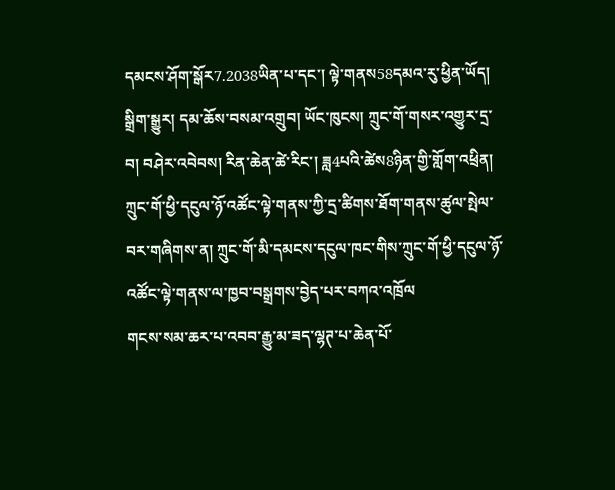དམངས་ཤོག་སྒོར7.2038ཡིན་པ་དང་། ལྟེ་གནས58དམའ་རུ་ཕྱིན་ཡོད།
སྒྲིག་སྒྱུར། དམ་ཆོས་བསམ་འགྲུབ། ཡོང་ཁུངས། ཀྲུང་གོ་གསར་འགྱུར་དྲ་བ། བཤེར་འབེབས། རིན་ཆེན་ཚེ་རིང་། ཟླ4པའི་ཚེས8ཉིན་གྱི་གློག་འཕྲིན། ཀྲུང་གོ་ཕྱི་དངུལ་ཉོ་འཚོང་ལྟེ་གནས་ཀྱི་དྲ་ཚིགས་ཐོག་གནས་ཚུལ་སྤེལ་བར་གཞིགས་ན། ཀྲུང་གོ་མི་དམངས་དངུལ་ཁང་གིས་ཀྲུང་གོ་ཕྱི་དངུལ་ཉོ་འཚོང་ལྟེ་གནས་ལ་ཁྱབ་བསྒྲགས་བྱེད་པར་བཀའ་འཁྲོལ
གངས་སམ་ཆར་པ་འབབ་རྒྱུ་མ་ཟད་ལྷཊ་པ་ཆེན་པོ་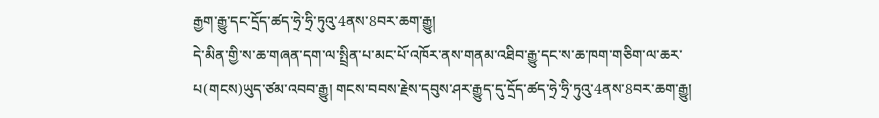རྒྱག་རྒྱུ་དང་དྲོད་ཚད་ཧྲེ་ཧྲི་ཏུའུ་4ནས་8བར་ཆག་རྒྱུ།
དེ་མིན་གྱི་ས་ཆ་གཞན་དག་ལ་སྤྲིན་པ་མང་པོ་འཁོར་ནས་གནམ་འཐིབ་རྒྱུ་དང་ས་ཆ་ཁག་གཅིག་ལ་ཆར་པ(གངས)ཡུད་ཙམ་འབབ་རྒྱུ། གངས་བབས་རྗེས་དབུས་ཤར་རྒྱུད་དུ་དྲོད་ཚད་ཧྲེ་ཧྲི་ཏུའུ་4ནས་8བར་ཆག་རྒྱུ།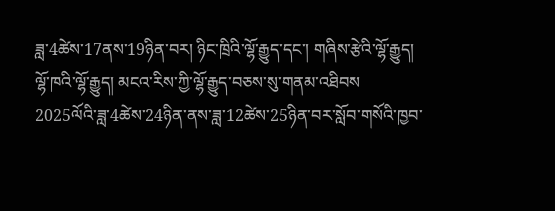ཟླ་4ཚེས་17ནས་19ཉིན་བར། ཉིང་ཁྲིའི་ལྷོ་རྒྱུད་དང་། གཞིས་རྩེའི་ལྷོ་རྒྱུད། ལྷོ་ཁའི་ལྷོ་རྒྱུད། མངའ་རིས་ཀྱི་ལྷོ་རྒྱུད་བཅས་སུ་གནམ་འཐིབས
2025ལོའི་ཟླ་4ཚེས་24ཉིན་ནས་ཟླ་12ཚེས་25ཉིན་བར་སློབ་གསོའི་ཁྱབ་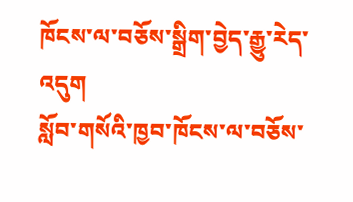ཁོངས་ལ་བཅོས་སྒྲིག་བྱེད་རྒྱུ་རེད་འདུག
སློབ་གསོའི་ཁྱབ་ཁོངས་ལ་བཅོས་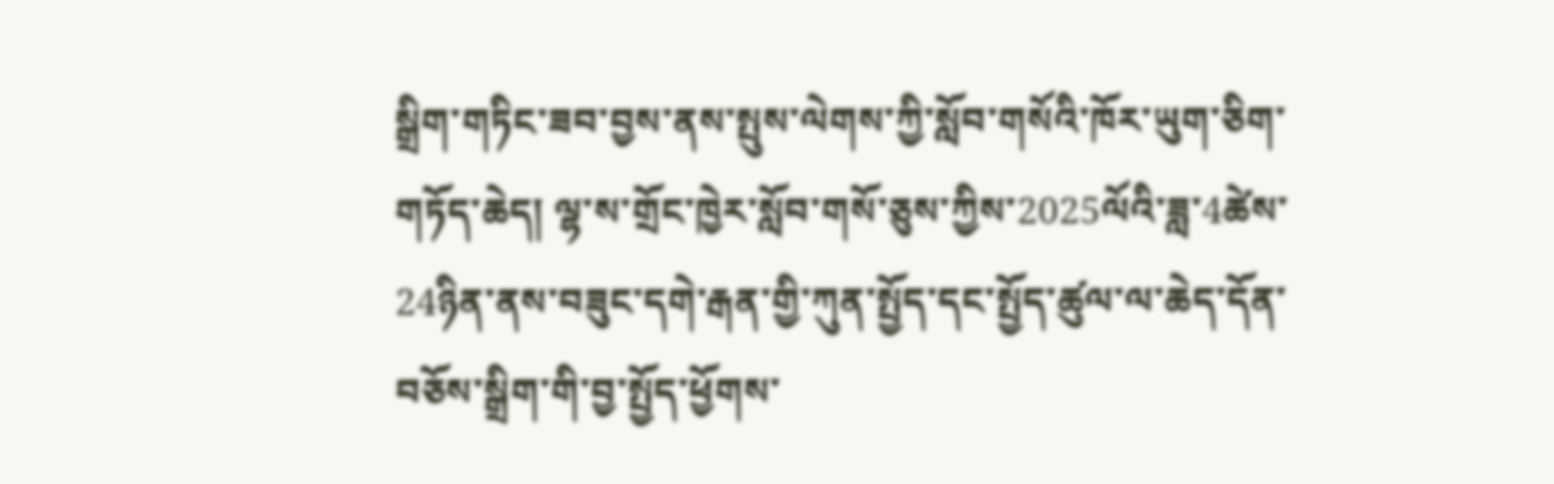སྒྲིག་གཏིང་ཟབ་བྱས་ནས་སྤུས་ལེགས་ཀྱི་སློབ་གསོའི་ཁོར་ཡུག་ཅིག་གཏོད་ཆེད། ལྷ་ས་གྲོང་ཁྱེར་སློབ་གསོ་ཅུས་ཀྱིས་2025ལོའི་ཟླ་4ཚེས་24ཉིན་ནས་བཟུང་དགེ་རྒན་གྱི་ཀུན་སྤྱོད་དང་སྤྱོད་ཚུལ་ལ་ཆེད་དོན་བཅོས་སྒྲིག་གི་བྱ་སྤྱོད་ཕྱོགས་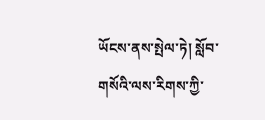ཡོངས་ནས་སྤེལ་ཏེ། སློབ་གསོའི་ལས་རིགས་ཀྱི་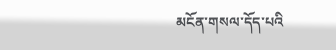མངོན་གསལ་དོད་པའི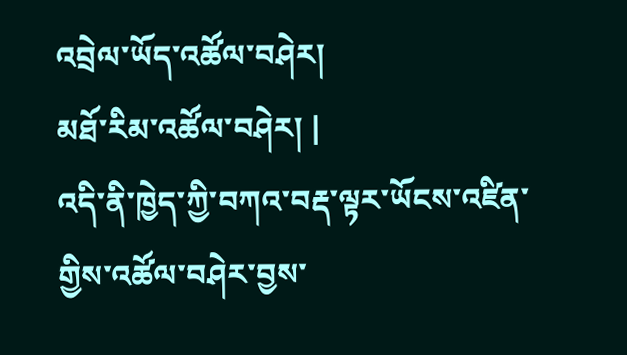འབྲེལ་ཡོད་འཚོལ་བཤེར།
མཐོ་རིམ་འཚོལ་བཤེར། |
འདི་ནི་ཁྱེད་ཀྱི་བཀའ་བརྡ་ལྟར་ཡོངས་འཛིན་གྱིས་འཚོལ་བཤེར་བྱས་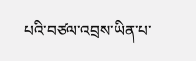པའི་བཙལ་འབྲས་ཡིན་པ་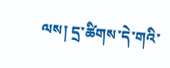ལས། དྲ་ཚིགས་དེ་གའི་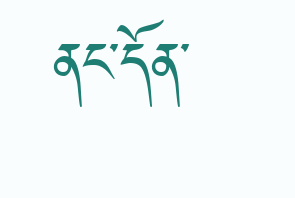ནང་དོན་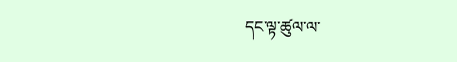དང་ལྟ་ཚུལ་ལ་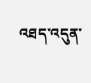འཐད་འདུན་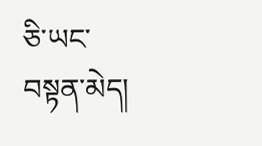ཅི་ཡང་བསྟན་མེད།